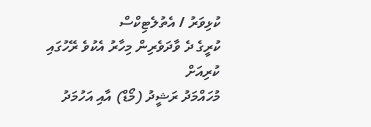ކުޅިވަރު / އެތުލެޓިކްސް
ކުރީގެ ދެ ވާދަވެރިން މިހާރު އެކުވެ ރޭހުގައި ކުރިއަށް
މުހައްމަދު ރަޝީދު (މޯޑް) އާއި އަހުމަދު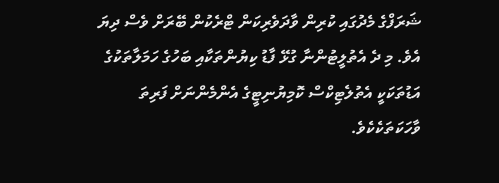ޝަރަފްގެ މެދުގައި ކުރިން ވާދަވެރިކަން ޓްރެކުން ބޭރަށް ވެސް ދިޔަ އެވެ. މި ދެ އެތުލީޓުންނާ ގުޅޭ ފާޑު ކިޔުންތަކާއި ބަހުގެ ހަމަލާތަކުގެ އަޑުތަކަކީ އެތުލެޓިކްސް ކޮމިޔުނިޓީގެ އެންމެންނަށް ފަރިތަ ވާހަކަތަކެކެވެ.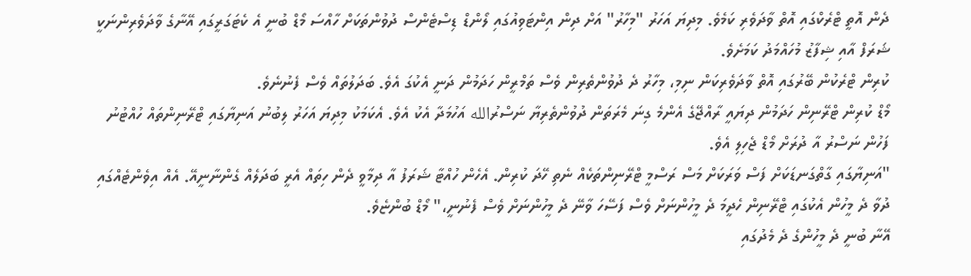ދެން އޮތީ ޓްރެކްގައި އޮތް ވާދަވެރި ކަމެވެ. މިދިޔަ އަހަރު "މިހާރު" އަށް ދިން އިންޓަވިއުގައި ލޯންޑް ޑިސްޓެންސް ދުވުންތަކަށް ހާއްސަ މޯޑް ބުނީ އެ ކެޓަގަރީގައި އޭނާގެ ވާދަވެރިންނަކީ ޝަރަފް އާއި ޝިފާޒު މުހައްމަދު ކަމަށެވެ.
ކުރިން ޓްރެކުން ބޭރުގައި އޮތް ވާދަވެރިކަން ނިމި، މިހާރު ދެ ދުވުންތެރިން ވެސް ތަމްރީން ހަދަމުން ދަނީ އެކުގަ އެވެ. ބަދަލުތައް ވެސް ފެނުނެވެ.
މޯޑް ކުރިން ޓްރޭނިން ހަދަމުން ދިޔައީ ރާއްޖޭގެ އެންމެ ގިނަ މެރަތަން ދުވުންތެރިޔާ ނަސްރުالله އަހުމަދާ އެކު އެވެ. އެކަމަކު މިދިޔަ އަހަރު ލިބުނު އަނިޔާގައި ޓްރޭނިންތައް ހުއްޓުނު ފަހުން ނަސްރު އާ ދުރަށް މޯޑް ޖެހިލި އެވެ.
"އަނިޔާގައި ގާތްގަނޑަކަށް ފަސް ވަރަކަށް މަސް ރަސްމީ ޓްރޭނިންތަކެއް ނެތި ހޭދަ ކުރިން. އެހެން ހުއްޓާ ޝަރަފު އާ ދިމާވީ ދެން ހިތައް އެރީ ބަދަލެއް ގެންނާނީއޭ. އެއް އިވެންޓެއްގައި ދުވާ ދެ މީހުން އެކުގައި ޓްރޭނިން ހެދީމަ ދެ މީހުންނަށް ވެސް ފަސޭހަ ވާނޭ ދެ މީހުންނަށް ވެސް ފެނުނީ،" މޯޑް ބުންޏެވެ.
އޭނާ ބުނީ ދެ މީހުންގެ ދެ މެދުގައި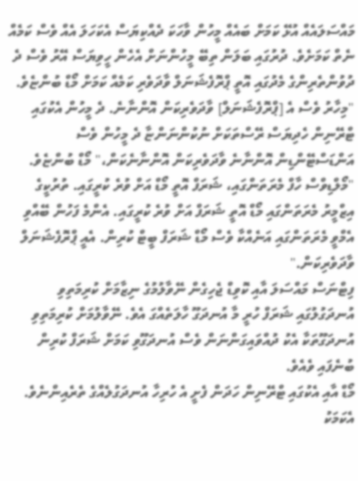މައްސަލައެއް އުޅޭ ކަމަށް ބައެއް މީހުން ވާހަކަ ދެއްކިޔަސް އެކަހަލަ އެއް ވެސް ކަމެއް ނެތް ކަމަށެވެ. ދުރުގައި ބަލަން ތިބޭ މީހުންނަށް އެހެން ހީވިޔަސް އޭރު ވެސް ދެ ދުވުންތެރިންގެ މެދުގައި އޮތީ ޕްރޮފެޝަނަލް ވާދަވެރި ކަމެއް ކަމަށް މޯޑް ބުންޏެވެ.
"މިހާރު ވެސް އެ [ޕްރޮފެޝަނަލް] ވާދަވެރިކަން އޮންނާނެ. ދެ މީހުން އެކުގައި ޓްރޭނިން ހެދިޔަސް ރޭސްތަކަށް ނުކުންނަންޏާ ދެ މީހުން ވެސް އަންޑަސްޓޭންޑިން އޮންނާނެ ވާދަވެރިކަން އޮންނާނެކަން،" މޯޑް ބުންޏެވެ.
"މޯލްޑިވްސް ހާފް މެރަތަންގައި، ޝަރަފް އޮތީ މޯޑް އަށް ވުރެ ކުރީގައި. ތުރުކީގެ އިޒްމީރު މެރަތަންގައި މޯޑް އޮތީ ޝަރަފް އަށް ވުރެ ކުރީގައި. އެންމެ ފަހުން ބޭއްވި އެމްވީ މެރަތަންގައި އަނެއްކާ ވެސް މޯޑް ޝަރަފް ބީޓް ކުރިން. އެއީ ޕްރޮފެޝަނަލް ވާދަވެރިކަން."
ފިޓްނަސް މައްސަލަ އާއި ކޮވިޑް ޖެހިގެން ނޭވާލުމުގެ ނިޒާމަށް ކުރިމަތިވި އުނދަގުލުގައި ޝަރަފް ހުރީ މާ އުނދަގޫ ހާލަތެއްގަ އެވެ. ނޭވާލުމަށް ކުރިމަތިވި އުނދަގޫތަކާ އެކު ދުއްވައިގަންނަން ވެސް އުނދަގޫވި ކަމަށް ޝަރަފް ކުރިން ބުނެފައި ވެއެވެ.
މޯޑް އާއި އެކުގައި ޓްރޭނިން ހަދަން ފެށީ އެ ހުރިހާ އުނދަގުލެއްގެ ތެރެއިންނެވެ. އެކަމަކު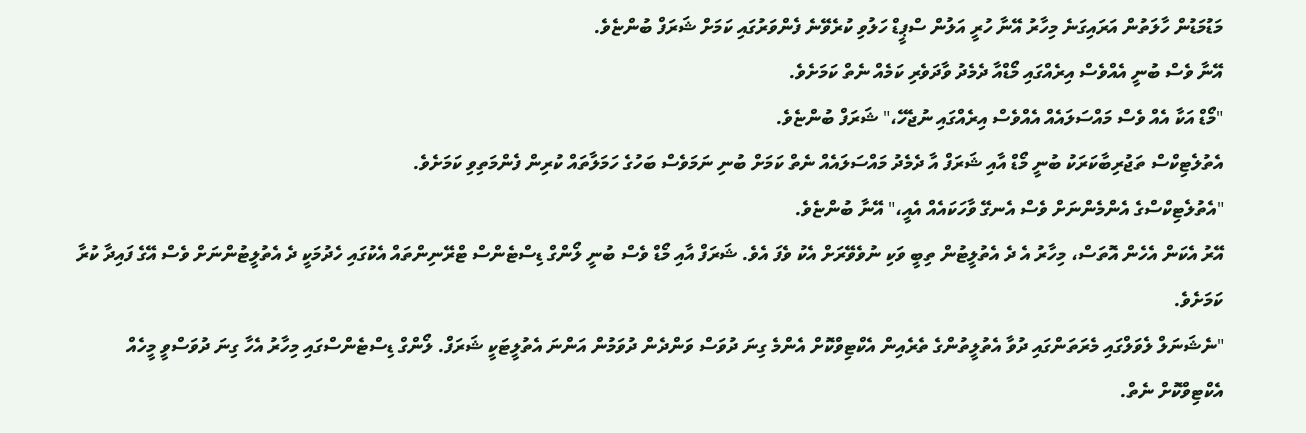މަޑުމަޑުން ހާލަތުން އަރައިގަނެ މިހާރު އޭނާ ހުރީ އަލުން ސްޕީޑް ހަލުވި ކުރެވޭނެ ފެންވަރުގައި ކަމަށް ޝަރަފް ބުންޏެވެ.
އޭނާ ވެސް ބުނީ އެއްވެސް އިރެއްގައި މޯޑްއާ ދެމެދު ވާދަވެރި ކަމެއް ނެތް ކަމަށެވެ.
"މޯޑް އަކާ އެއް ވެސް މައްސަލައެއް އެއްވެސް އިރެއްގައި ނުޖެހޭ،" ޝަރަފް ބުންޏެވެ.
އެތުލެޓިކްސް ތަޖުރިބާކަރަކު ބުނީ މޯޑް އާއި ޝަރަފް އާ ދެމެދު މައްސަލައެއް ނެތް ކަމަށް ބުނި ނަމަވެސް ބަހުގެ ހަމަލާތައް ކުރިން ފެންމަތިވި ކަމަށެވެ.
"އެތުލެޓިކްސްގެ އެންމެންނަށް ވެސް އެނގޭ ވާހަކައެއް އެއީ،" އޭނާ ބުންޏެވެ.
އޭރު އެކަން އެހެން އޮތަސް، މިހާރު އެ ދެ އެތުލީޓުން ތިބީ ވަކި ނުވެވޭރަށް އެކު ވެފަ އެވެ. ޝަރަފް އާއި މޯޑް ވެސް ބުނީ ލޯންގް ޑިސްޓެންސް ޓްރޭނިންތައް އެކުގައި ހެދުމަކީ ދެ އެތުލީޓުންނަށް ވެސް އޭގެ ފައިދާ ކުރާ ކަމަށެވެ.
"ނެޝަނަލް ލެވަލްގައި މެރަތަންގައި ދުވާ އެތުލީތުންގެ ތެރެއިން އެކްޓިވްކޮށް އެންމެ ގިނަ ދުވަސް ވަންދެން ދުވަމުން އަންނަ އެތުލީޓަކީ ޝަރަފް. ލޯންގް ޑިސްޓެންސްގައި މިހާރު އެހާ ގިނަ ދުވަސްވީ މީހެއް އެކްޓިވްކޮށް ނެތް.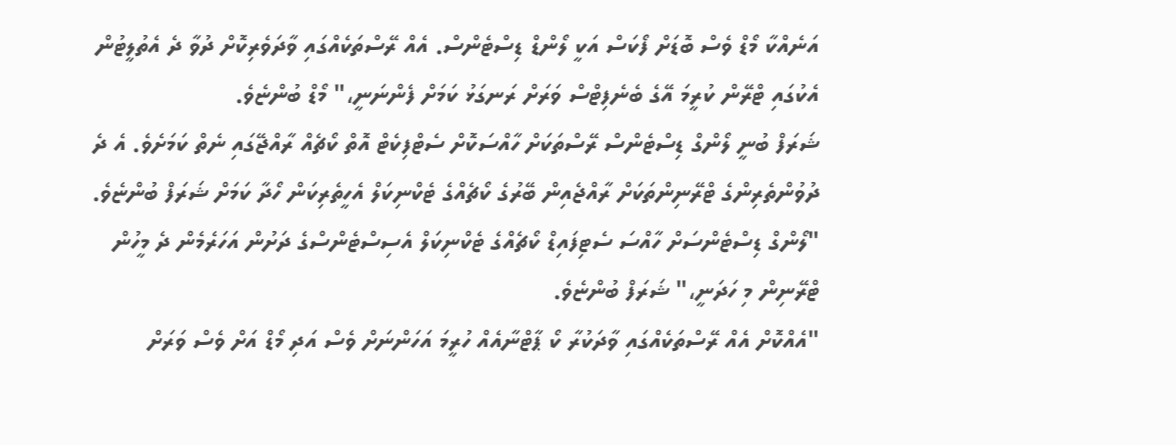އަނެއްކާ މޯޑް ވެސް ބޮޑަށް ފޯކަސް އަކީ ލޯންޑް ޑިސްޓެންސް. އެއް ރޭސްތަކެއްގައި ވާދަވެރިކޮށް ދުވާ ދެ އެތުލީޓުން އެކުގައި ޓްރޭން ކުރީމަ އޭގެ ބެނެފިޓްސް ވަރަށް ރަނގަޅު ކަމަށް ފެންނަނީ،" މޯޑް ބުންޏެވެ.
ޝަރަފް ބުނީ ލޯންގް ޑިސްޓެންސް ރޭސްތަކަށް ހާއްސަކޮށް ސެޓްފިކެޓް އޮތް ކޯޗެއް ރާއްޖޭގައި ނެތް ކަމަށެވެ. އެ ދެ ދުވުންތެރިންގެ ޓްރޭނިންތަކަށް ރާއްޖެއިން ބޭރުގެ ކޯޗެއްގެ ޓެކްނިކަލް އެހީތެރިކަން ހޯދާ ކަމަށް ޝަރަފް ބުންޏެވެ.
"ލޯންގް ޑިސްޓެންސަށް ހާއްސަ ސެޓިފައިޑް ކޯޗެއްގެ ޓެކްނިކަލް އެސިސްޓެންސްގެ ދަށުން އަހަރެމެން ދެ މީހުން ޓްރޭނިން މި ހަދަނީ،" ޝަރަފް ބުންޏެވެ.
"އެއްކޮށް އެއް ރޭސްތަކެއްގައި ވާދަކުރާ ކޯ ޕާޓްނާއެއް ހުރީމަ އަހަންނަށް ވެސް އަދި މޯޑް އަށް ވެސް ވަރަށް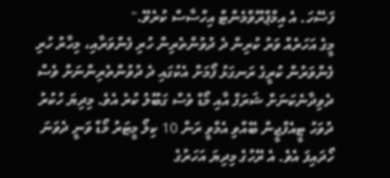ފަސޭހަ. އެ އިމްޕްރޫވްމެންޓް އިހްސާސް ކުރެވޭ."
މީގެ އަހަރެއް ވަރު ކުރިން ދެ ދުވުންތެރިން ހުރި ފެންވަރާއި، މިހާރު ހުރި ފެންވަރުން ކުރީގެ ރަނގަޅު ފޯމަށް އެކުގައި ދެ ދުވުންތެރިންނަށް ވެސް ދެވިދާނެކަނަށް ޝަރަފް އާއި މޯޑް ވެސް ގަބޫލު ކުރެ އެވެ. މިދިޔަ ހުކުރު ދުވަހު ޓީއެފްޖީން ބޭއްވި އެމްވީ ރަން 10 ކިލޯ މީޓަރު މޯޑް ވަނީ ދެވަނަ ހޯދައިފަ އެވެ. އެ ރޭހުގެ މިދިޔަ އަހަރުގެ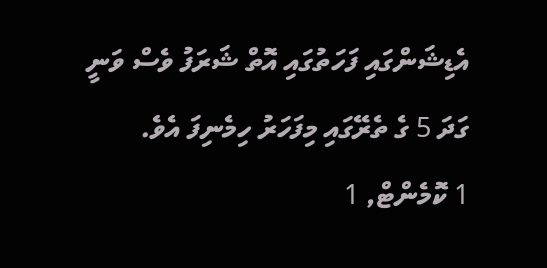އެޑިޝަންގައި ފަހަތުގައި އޮތް ޝަރަފު ވެސް ވަނީ ގަދަ 5 ގެ ތެރޭގައި މިފަހަރު ހިމެނިފަ އެވެ.
1 ކޮމެންޓް, 1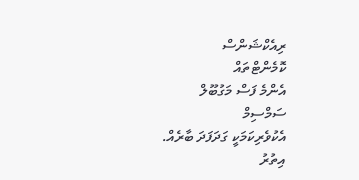ރިއެކްޝަންސް
ކޮމެންޓްތައް
އެންމެ ފަސް މަގުބޫލް
ސަމްސިމް
އެކުވެރިކަމަކީ ގަދަފަދަ ބާރެއް.
އިތުރު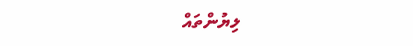ލިޔުންތައް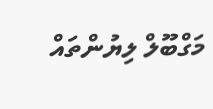މަގްބޫލް ލިޔުންތައް